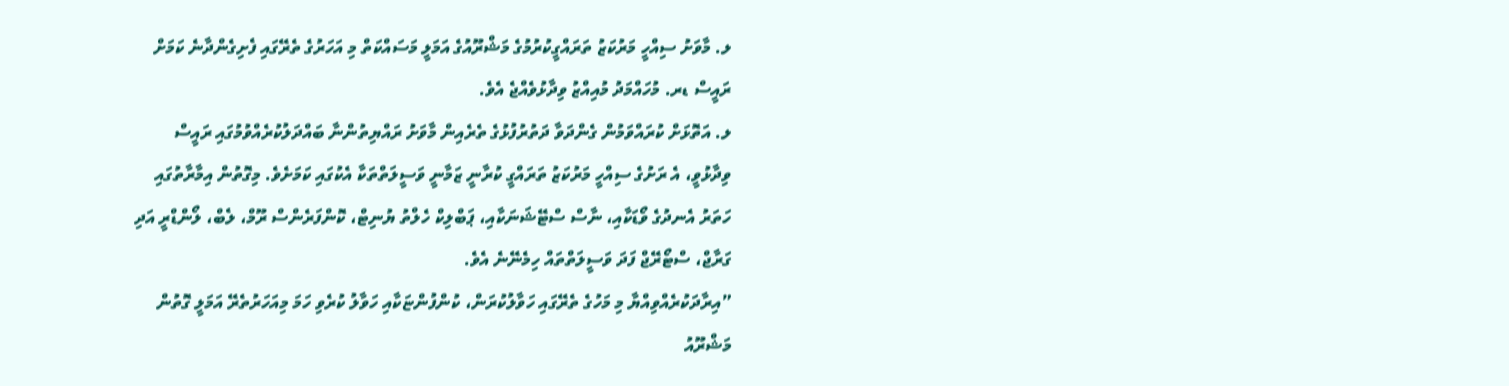ލ. މާވަށު ސިއްހީ މަރުކަޒު ތަރައްގީކުރުމުގެ މަޝްރޫއުގެ އަމަލީ މަސައްކަތް މި އަހަރުގެ ތެރޭގައި ފެށިގެންދާނެ ކަމަށް ރައީސް ޑރ. މުހައްމަދު މުއިއްޒު ވިދާޅުވެއްޖެ އެވެ.
ލ. އަތޮޅަށް ކުރައްވަމުން ގެންދަވާ ދަތުރުފުޅުގެ ތެރެއިން މާވަށު ރައްޔިތުންނާ ބައްދަލުކުރެއްވުމުގައި ރައީސް ވިދާޅުވީ، އެ ރަށުގެ ސިއްހީ މަރުކަޒު ތަރައްގީ ކުރާނީ ޒަމާނީ ވަސީލަތްތަކާ އެކުގައި ކަމަށެވެ. މިގޮތުން އިމާރާތުގައި ހަތަރު އެނދުގެ ވޯޑަކާއި، ނާސް ސްޓޭޝަނަކާއި، ޕަބްލިކް ހެލްތު ޔުނިޓް، ކޮންފަރެންސް ރޫމް، ލެބް، ލޯންޑްރީ އަދި ގަރާޖް، ސްޓޯރޭޖް ފަދަ ވަސީލަތްތައް ހިމެނޭނެ އެވެ.
”އިރާދަކުރެއްވިއްޔާ މި މަހުގެ ތެރޭގައި ހަވާލުކުރަން، ކުންފުންޏަކާއި ހަވާލު ކުރެވި ހަމަ މިއަހަރުތެރޭ އަމަލީ ގޮތުން މަޝްރޫއު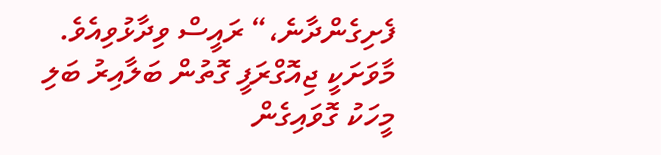ފެށިގެންދާނެ،“ ރައީސް ވިދާޅުވިއެވެ.
މާވަށަކީ ޖިއޮގްރަފީ ގޮތުން ބަލާއިރު ބަލި މީހަކު ގޮވައިގެން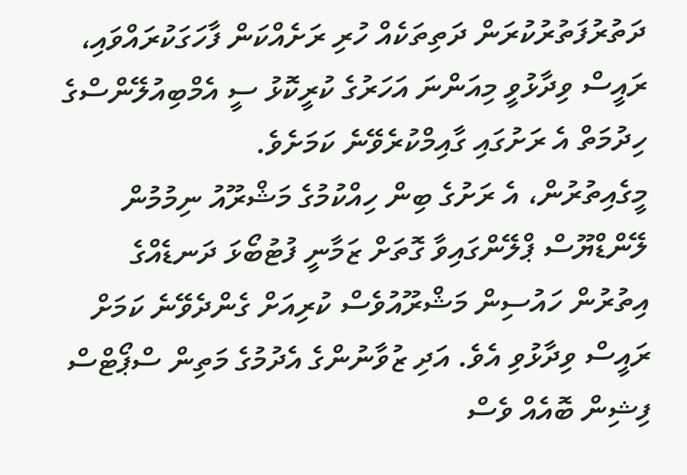ދަތުރުފަތުރުކުރަން ދަތިތަކެއް ހުރި ރަށެއްކަން ފާހަގަކުރައްވައި، ރައީސް ވިދާޅުވީ މިއަންނަ އަހަރުގެ ކުރީކޮޅު ސީ އެމްބިއުލޭންސްގެ ހިދުމަތް އެ ރަށުގައި ގާއިމްކުރެވޭނެ ކަމަށެވެ.
މީގެއިތުރުން، އެ ރަށުގެ ބިން ހިއްކުމުގެ މަޝްރޫއު ނިމުމުން ލޭންޑްޔޫސް ޕްލޭންގައިވާ ގޮތަށް ޒަމާނީ ފުޓުބޯޅަ ދަނޑެއްގެ އިތުރުން ހައުސިން މަޝްރޫއުވެސް ކުރިއަށް ގެންދެވޭނެ ކަމަށް ރައީސް ވިދާޅުވި އެވެ. އަދި ޒުވާނުންގެ އެދުމުގެ މަތިން ސްޕޯޓްސް ފިޝިން ބޮއެއް ވެސް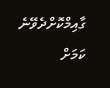ގާއިމްކޮށްދެވޭނެ ކަމަށް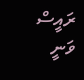ރައީސް ވަނީ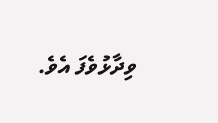ވިދާޅުވެފަ އެވެ.